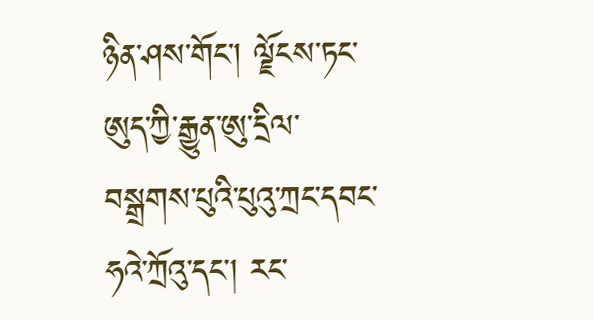ཉིན་ཤས་གོང་། ལྗོངས་ཏང་ཨུད་ཀྱི་རྒྱུན་ཨུ་དྲིལ་བསྒྲགས་པུའི་པུའུ་ཀྲང་དབང་ཧའེ་ཀྲོའུ་དང་། རང་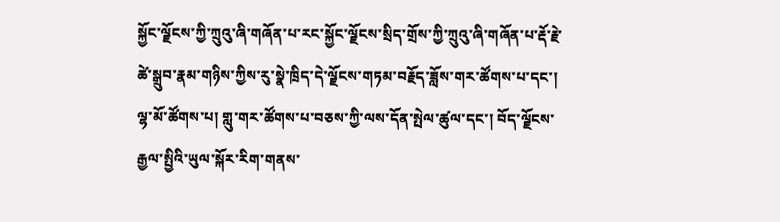སྐྱོང་ལྗོངས་ཀྱི་ཀྲུའུ་ཞི་གཞོན་པ་རང་སྐྱོང་ལྗོངས་སྲིད་གྲོས་ཀྱི་ཀྲུའུ་ཞི་གཞོན་པ་རྡོ་རྗེ་ཚེ་སྒྲུབ་རྣམ་གཉིས་ཀྱིས་རུ་སྣེ་ཁྲིད་དེ་ལྗོངས་གཏམ་བརྗོད་ཟློས་གར་ཚོགས་པ་དང་། ལྷ་མོ་ཚོགས་པ། གླུ་གར་ཚོགས་པ་བཅས་ཀྱི་ལས་དོན་སྤེལ་ཚུལ་དང་། བོད་ལྗོངས་རྒྱལ་སྤྱིའི་ཡུལ་སྐོར་རིག་གནས་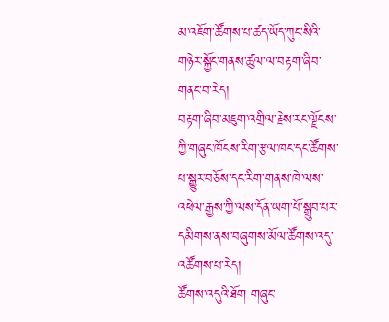མ་འཇོག་ཚོགས་པ་ཚད་ཡོད་ཀུང་སིའི་གཉེར་སྐྱོང་གནས་ཚུལ་ལ་བརྟག་ཞིབ་གནང་བ་རེད།
བརྟག་ཞིབ་མཇུག་འགྲིལ་རྗེས་རང་ལྗོངས་ཀྱི་གཞུང་ཁོངས་རིག་རྩལ་ཁང་དང་ཚོགས་པ་སྒྱུར་བཅོས་དང་རིག་གནས་ཁེ་ལས་འཕེལ་རྒྱས་ཀྱི་ལས་དོན་ཡག་པོ་སྒྲུབ་པར་དམིགས་ནས་བཞུགས་མོལ་ཚོགས་འདུ་འཚོགས་པ་རེད།
ཚོགས་འདུའི་ཐོག གཞུང་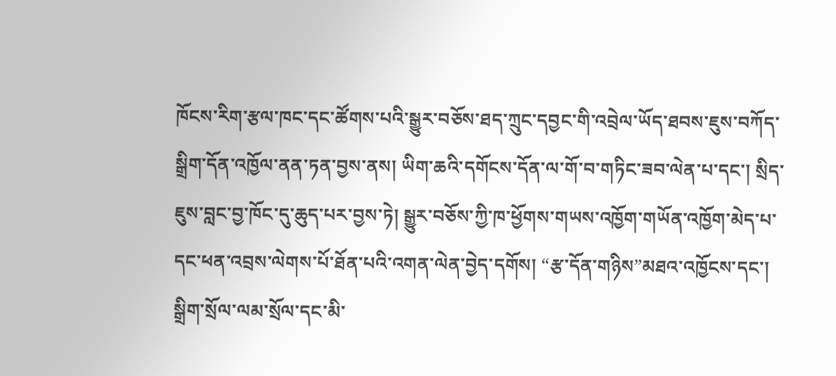ཁོངས་རིག་རྩལ་ཁང་དང་ཚོགས་པའི་སྒྱུར་བཅོས་ཐད་ཀྲུང་དབྱང་གི་འབྲེལ་ཡོད་ཐབས་ཇུས་བཀོད་སྒྲིག་དོན་འཁྱོལ་ནན་ཏན་བྱས་ནས། ཡིག་ཆའི་དགོངས་དོན་ལ་གོ་བ་གཏིང་ཟབ་ལེན་པ་དང་། སྲིད་ཇུས་བླང་བྱ་ཁོང་དུ་ཆུད་པར་བྱས་ཏེ། སྒྱུར་བཅོས་ཀྱི་ཁ་ཕྱོགས་གཡས་འཁྱོག་གཡོན་འཁྱོག་མེད་པ་དང་ཕན་འབྲས་ལེགས་པོ་ཐོན་པའི་འགན་ལེན་བྱེད་དགོས། “རྩ་དོན་གཉིས”མཐའ་འཁྱོངས་དང་། སྒྲིག་སྲོལ་ལམ་སྲོལ་དང་མི་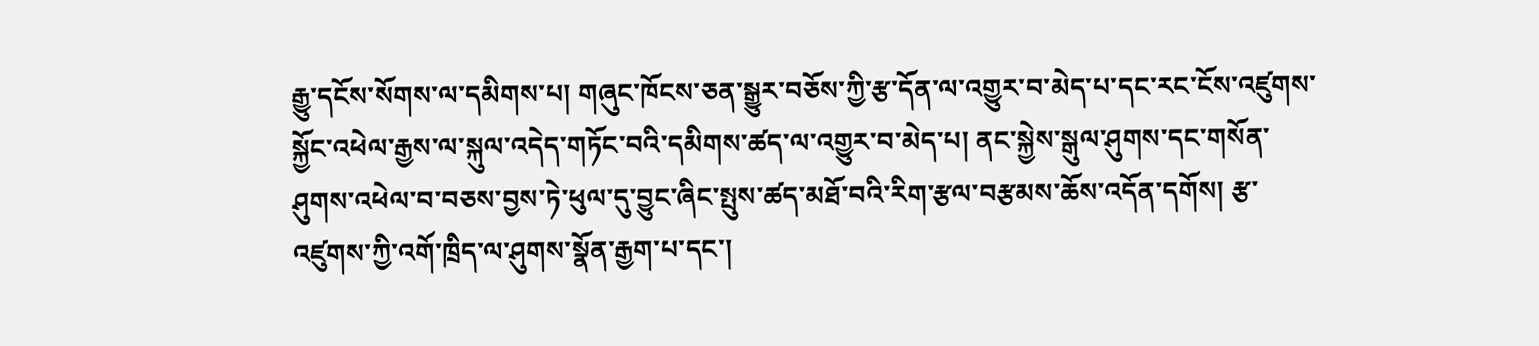རྒྱུ་དངོས་སོགས་ལ་དམིགས་པ། གཞུང་ཁོངས་ཅན་སྒྱུར་བཅོས་ཀྱི་རྩ་དོན་ལ་འགྱུར་བ་མེད་པ་དང་རང་ངོས་འཛུགས་སྐྱོང་འཕེལ་རྒྱས་ལ་སྐུལ་འདེད་གཏོང་བའི་དམིགས་ཚད་ལ་འགྱུར་བ་མེད་པ། ནང་སྐྱེས་སྒུལ་ཤུགས་དང་གསོན་ཤུགས་འཕེལ་བ་བཅས་བྱས་ཏེ་ཕུལ་དུ་བྱུང་ཞིང་སྤུས་ཚད་མཐོ་བའི་རིག་རྩལ་བརྩམས་ཆོས་འདོན་དགོས། རྩ་འཛུགས་ཀྱི་འགོ་ཁྲིད་ལ་ཤུགས་སྣོན་རྒྱག་པ་དང་།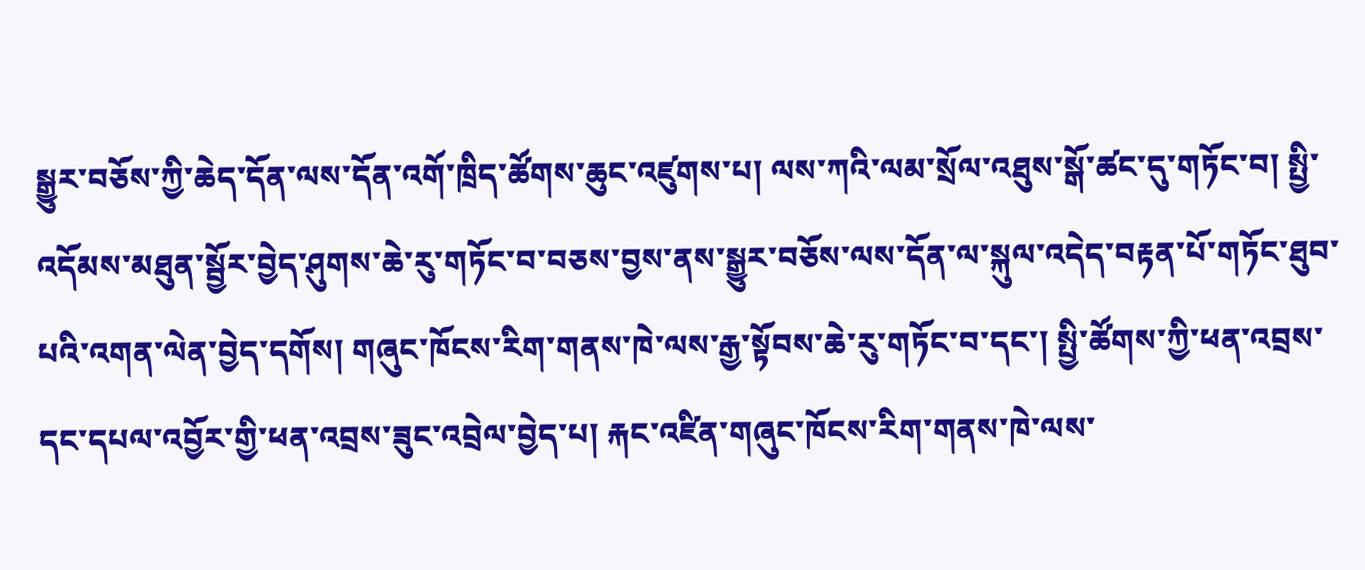སྒྱུར་བཅོས་ཀྱི་ཆེད་དོན་ལས་དོན་འགོ་ཁྲིད་ཚོགས་ཆུང་འཛུགས་པ། ལས་ཀའི་ལམ་སྲོལ་འཐུས་སྒོ་ཚང་དུ་གཏོང་བ། སྤྱི་འདོམས་མཐུན་སྦྱོར་བྱེད་ཤུགས་ཆེ་རུ་གཏོང་བ་བཅས་བྱས་ནས་སྒྱུར་བཅོས་ལས་དོན་ལ་སྐུལ་འདེད་བརྟན་པོ་གཏོང་ཐུབ་པའི་འགན་ལེན་བྱེད་དགོས། གཞུང་ཁོངས་རིག་གནས་ཁེ་ལས་རྒྱ་སྟོབས་ཆེ་རུ་གཏོང་བ་དང་། སྤྱི་ཚོགས་ཀྱི་ཕན་འབྲས་དང་དཔལ་འབྱོར་གྱི་ཕན་འབྲས་ཟུང་འབྲེལ་བྱེད་པ། རྐང་འཛིན་གཞུང་ཁོངས་རིག་གནས་ཁེ་ལས་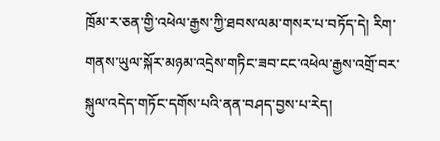ཁྲོམ་ར་ཅན་གྱི་འཕེལ་རྒྱས་ཀྱི་ཐབས་ལམ་གསར་པ་བཏོད་དེ། རིག་གནས་ཡུལ་སྐོར་མཉམ་འདྲེས་གཏིང་ཟབ་ངང་འཕེལ་རྒྱས་འགྲོ་བར་སྐུལ་འདེད་གཏོང་དགོས་པའི་ནན་བཤད་བྱས་པ་རེད།